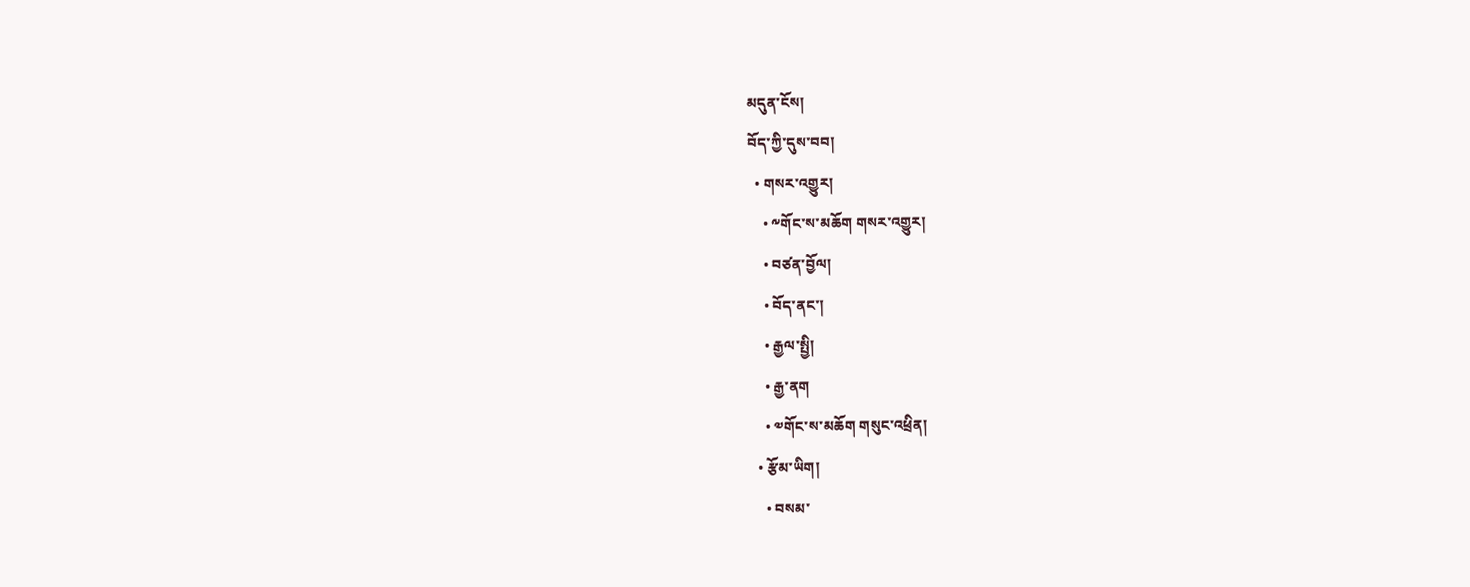མདུན་ངོས།
བོད་ཀྱི་དུས་བབ།
  • གསར་འགྱུར།
    • ༸གོང་ས་མཆོག གསར་འགྱུར།
    • བཙན་བྱོལ།
    • བོད་ནང་།
    • རྒྱལ་སྤྱི།
    • རྒྱ་ནག
    • ༧གོང་ས་མཆོག གསུང་འཕྲིན།
  • རྩོམ་ཡིག།
    • བསམ་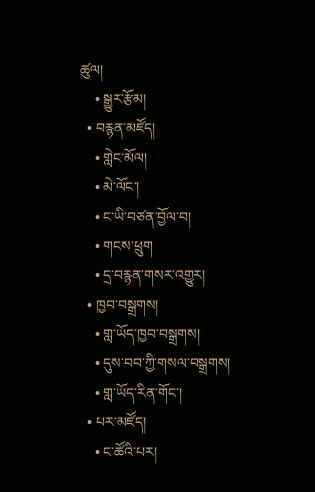ཚུལ།
    • སྒྱུར་རྩོམ།
  • བརྙན་མཛོད།
    • གླེང་མོལ།
    • མེ་ལོང་།
    • ང་ཡི་བཙན་བྱོལ་བ།
    • གངས་ཕྲུག
    • དྲ་བརྙན་གསར་འགྱུར།
  • ཁྱབ་བསྒྲགས།
    • གླ་ཡོད་ཁྱབ་བསྒྲགས།
    • དུས་བབ་ཀྱི་གསལ་བསྒྲགས།
    • གླ་ཡོད་རིན་གོང་།
  • པར་མཛོད།
    • ང་ཚོའི་པར།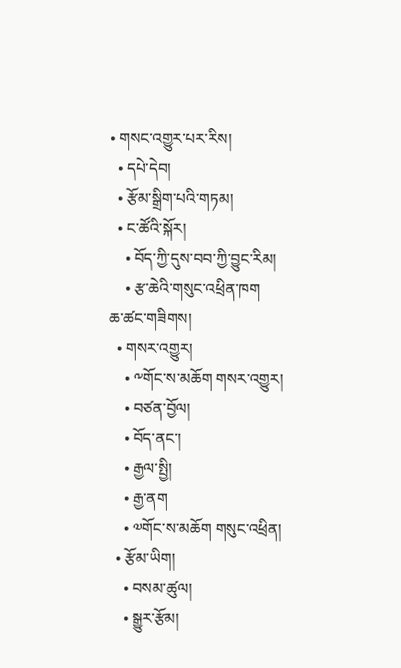• གསང་འགྱུར་པར་རིས།
  • དཔེ་དེབ།
  • རྩོམ་སྒྲིག་པའི་གཏམ།
  • ང་ཚོའི་སྐོར།
    • བོད་ཀྱི་དུས་བབ་ཀྱི་བྱུང་རིམ།
    • རྩ་ཆེའི་གསུང་འཕྲིན་ཁག
ཆ་ཚང་གཟིགས།
  • གསར་འགྱུར།
    • ༸གོང་ས་མཆོག གསར་འགྱུར།
    • བཙན་བྱོལ།
    • བོད་ནང་།
    • རྒྱལ་སྤྱི།
    • རྒྱ་ནག
    • ༧གོང་ས་མཆོག གསུང་འཕྲིན།
  • རྩོམ་ཡིག།
    • བསམ་ཚུལ།
    • སྒྱུར་རྩོམ།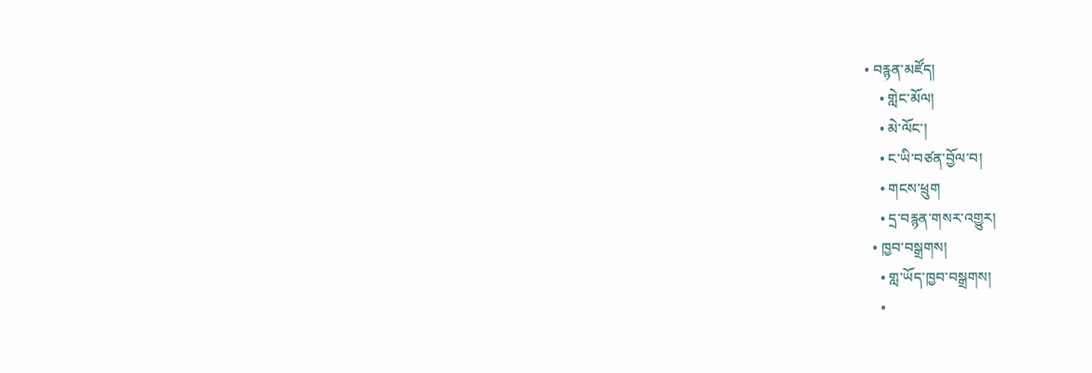• བརྙན་མཛོད།
    • གླེང་མོལ།
    • མེ་ལོང་།
    • ང་ཡི་བཙན་བྱོལ་བ།
    • གངས་ཕྲུག
    • དྲ་བརྙན་གསར་འགྱུར།
  • ཁྱབ་བསྒྲགས།
    • གླ་ཡོད་ཁྱབ་བསྒྲགས།
    •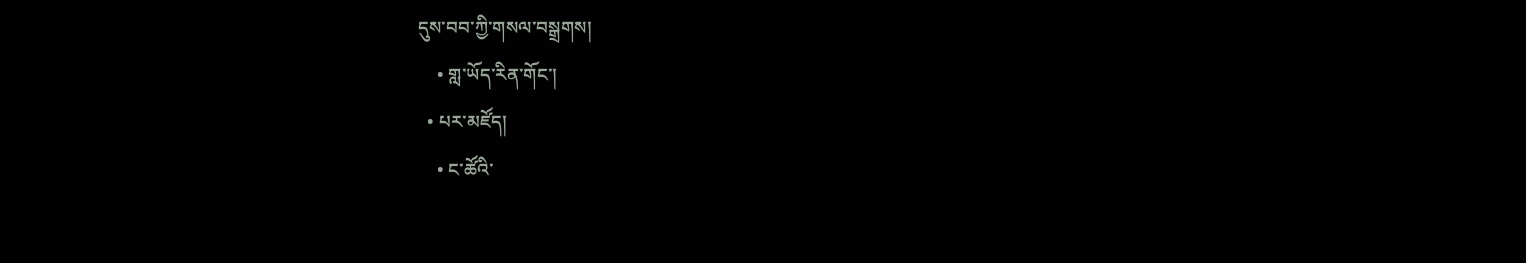དུས་བབ་ཀྱི་གསལ་བསྒྲགས།
    • གླ་ཡོད་རིན་གོང་།
  • པར་མཛོད།
    • ང་ཚོའི་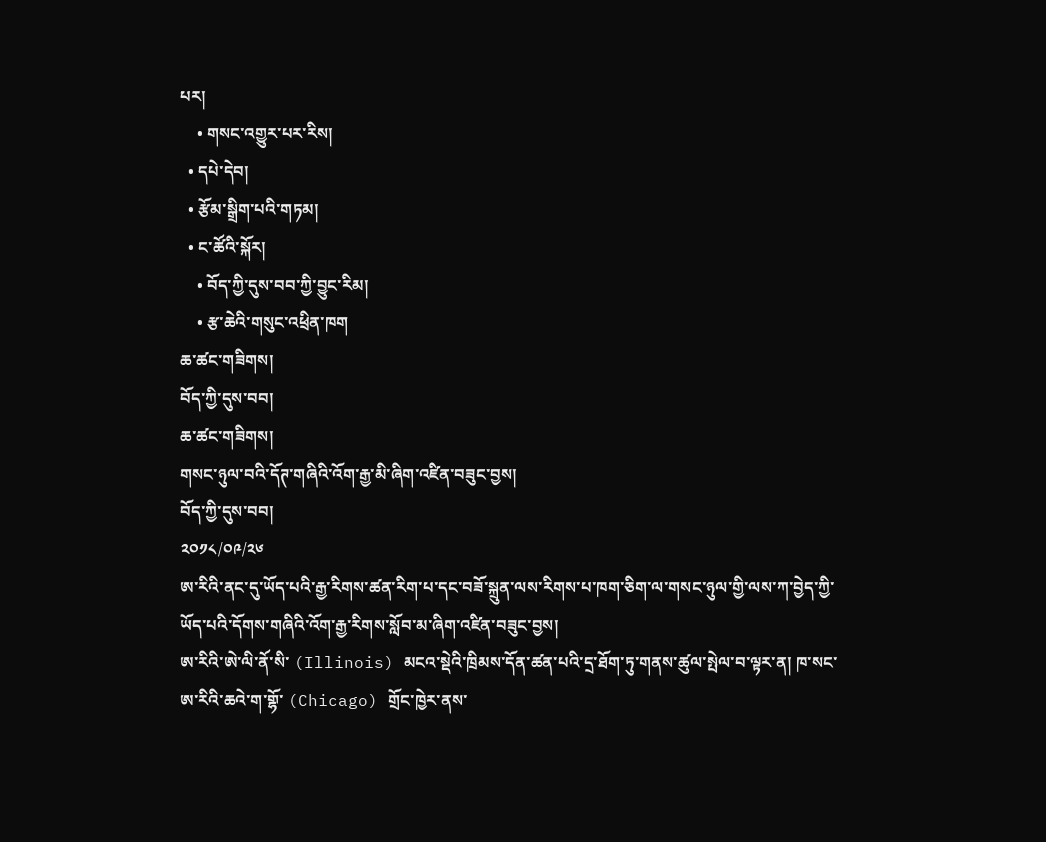པར།
    • གསང་འགྱུར་པར་རིས།
  • དཔེ་དེབ།
  • རྩོམ་སྒྲིག་པའི་གཏམ།
  • ང་ཚོའི་སྐོར།
    • བོད་ཀྱི་དུས་བབ་ཀྱི་བྱུང་རིམ།
    • རྩ་ཆེའི་གསུང་འཕྲིན་ཁག
ཆ་ཚང་གཟིགས།
བོད་ཀྱི་དུས་བབ།
ཆ་ཚང་གཟིགས།
གསང་ཉུལ་བའི་དོཊ་གཞིའི་འོག་རྒྱ་མི་ཞིག་འཛིན་བཟུང་བྱས།
བོད་ཀྱི་དུས་བབ།
༢༠༡༨/༠༩/༢༦
ཨ་རིའི་ནང་དུ་ཡོད་པའི་རྒྱ་རིགས་ཚན་རིག་པ་དང་བཟོ་སྐྲུན་ལས་རིགས་པ་ཁག་ཅིག་ལ་གསང་ཉུལ་གྱི་ལས་ཀ་བྱེད་ཀྱི་ཡོད་པའི་དོགས་གཞིའི་འོག་རྒྱ་རིགས་སློབ་མ་ཞིག་འཛིན་བཟུང་བྱས།
ཨ་རིའི་ཨེ་ལི་ནོ་སི་ (Illinois) མངའ་སྡེའི་ཁྲིམས་དོན་ཚན་པའི་དྲ་ཐོག་ཏུ་གནས་ཚུལ་སྤེལ་བ་ལྟར་ན། ཁ་སང་ཨ་རིའི་ཆའེ་ག་གྷོ་ (Chicago) གྲོང་ཁྱེར་ནས་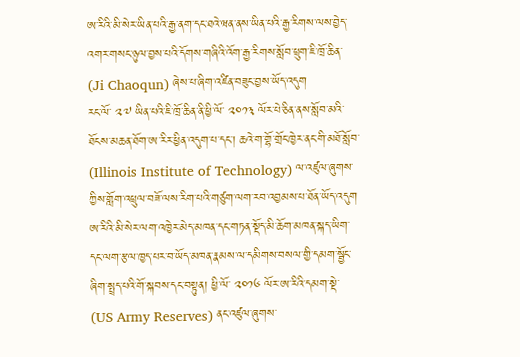ཨ་རིའི་མི་སེར་ཡིན་པའི་རྒྱ་ནག་དང་ཐའེ་ཝན་ནས་ཡིན་པའི་རྒྱ་རིགས་ལས་བྱེད་འགར་གསང་ཉུལ་བྱས་པའི་དོགས་གཞིའི་འོག་རྒྱ་རིགས་སློབ་ཕྲུག་ཇི་ཁྲོ་ཆིན་ (Ji Chaoqun) ཞེས་པ་ཞིག་འཛིན་བཟུང་བྱས་ཡོད་འདུག
རང་ལོ་ ༢༧ ཡིན་པའི་ཇི་ཁྲོ་ཆིན་ནི་ཕྱི་ལོ་ ༢༠༡༣ ལོར་པེ་ཅིན་ནས་སློབ་མའི་ཐོངས་མཆན་ཐོག་ཨ་རིར་ཕྱིན་འདུག་པ་དང་། ཆའེ་ག་གྷོ་གྲོང་ཁྱེར་ནང་གི་མཐོ་སློབ་ (Illinois Institute of Technology) ལ་འཛུལ་ཞུགས་ཀྱིས་གློག་འཕྲུལ་བཟོ་ལས་རིག་པའི་གཙུག་ལག་རབ་འབྱམས་པ་ཐོན་ཡོད་འདུག ཨ་རིའི་མི་སེར་ལག་འཁྱེར་མེད་མཁན་དང་གཏན་སྡོད་མི་ཆོག་མཁན་སྐད་ཡིག་དང་ལག་རྩལ་ཁྱད་པར་བ་ཡོད་མཁན་རྣམས་ལ་དམིགས་བསལ་གྱི་དམག་སྦྱོང་ཞིག་སྤྲད་པའི་གོ་སྐབས་དང་བསྟུན། ཕྱི་ལོ་ ༢༠༡༦ ལོར་ཨ་རིའི་དམག་སྡེ་ (US Army Reserves) ནང་འཛུལ་ཞུགས་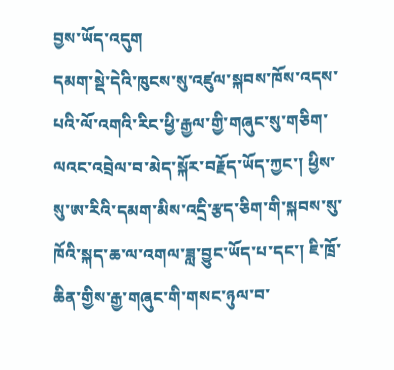བྱས་ཡོད་འདུག
དམག་སྡེ་དེའི་ཁུངས་སུ་འཛུལ་སྐབས་ཁོས་འདས་པའི་ལོ་འགའི་རིང་ཕྱི་རྒྱལ་གྱི་གཞུང་སུ་གཅིག་ལའང་འབྲེལ་བ་མེད་སྐོར་བརྗོད་ཡོད་ཀྱང་། ཕྱིས་སུ་ཨ་རིའི་དམག་མིས་འདྲི་རྩད་ཅིག་གི་སྐབས་སུ་ཁོའི་སྐད་ཆ་ལ་འགལ་ཟླ་བྱུང་ཡོད་པ་དང་། ཇི་ཁྲོ་ཆིན་གྱིས་རྒྱ་གཞུང་གི་གསང་ཉུལ་བ་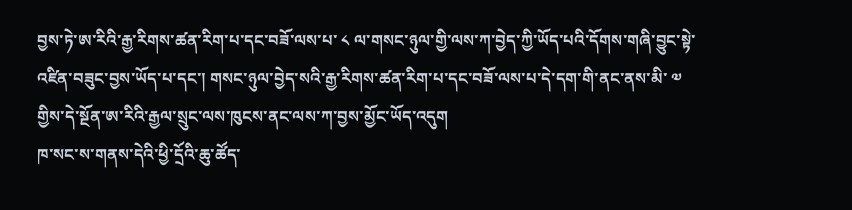བྱས་ཏེ་ཨ་རིའི་རྒྱ་རིགས་ཚན་རིག་པ་དང་བཟོ་ལས་པ་ ༨ ལ་གསང་ཉུལ་གྱི་ལས་ཀ་བྱེད་ཀྱི་ཡོད་པའི་དོགས་གཞི་བྱུང་སྟེ་འཛིན་བཟུང་བྱས་ཡོད་པ་དང་། གསང་ཉུལ་བྱེད་སའི་རྒྱ་རིགས་ཚན་རིག་པ་དང་བཟོ་ལས་པ་དེ་དག་གི་ནང་ནས་མི་ ༧ གྱིས་དེ་སྔོན་ཨ་རིའི་རྒྱལ་སྲུང་ལས་ཁུངས་ནང་ལས་ཀ་བྱས་མྱོང་ཡོད་འདུག
ཁ་སང་ས་གནས་དེའི་ཕྱི་དྲོའི་ཆུ་ཚོད་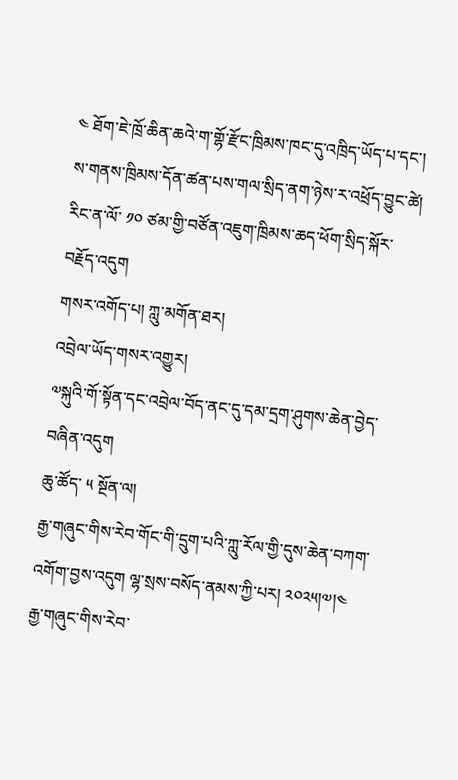༤ ཐོག་ཇེ་ཁྲོ་ཆིན་ཆའེ་ག་གྷོ་རྫོང་ཁྲིམས་ཁང་དུ་འཁྲིད་ཡོད་པ་དང་། ས་གནས་ཁྲིམས་དོན་ཚན་པས་གལ་སྲིད་ནག་ཉེས་ར་འཕྲོད་བྱུང་ཚེ། རིང་ན་ལོ་ ༡༠ ཙམ་གྱི་བཙོན་འཇུག་ཁྲིམས་ཆད་ཕོག་སྲིད་སྐོར་བརྗོད་འདུག
གསར་འགོད་པ། ཀླུ་མགོན་ཐར།
འབྲེལ་ཡོད་གསར་འགྱུར།
༧སྐུའི་གོ་སྟོན་དང་འབྲེལ་བོད་ནང་དུ་དམ་དྲག་ཤུགས་ཆེན་བྱེད་བཞིན་འདུག
ཆུ་ཚོད་ ༥ སྔོན་ལ།
རྒྱ་གཞུང་གིས་རེབ་གོང་གི་དྲུག་པའི་ཀླུ་རོལ་གྱི་དུས་ཆེན་བཀག་འགོག་བྱས་འདུག ལྷ་སྲས་བསོད་ནམས་ཀྱི་པར། ༢༠༢༥།༧།༤
རྒྱ་གཞུང་གིས་རེབ་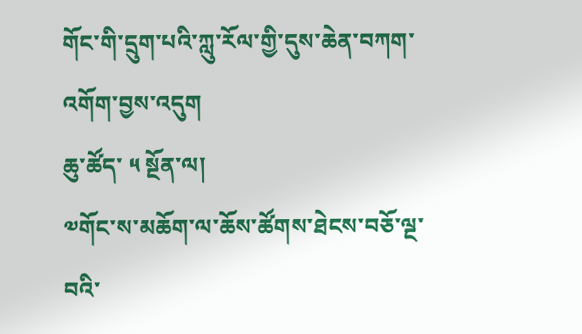གོང་གི་དྲུག་པའི་ཀླུ་རོལ་གྱི་དུས་ཆེན་བཀག་འགོག་བྱས་འདུག
ཆུ་ཚོད་ ༥ སྔོན་ལ།
༧གོང་ས་མཆོག་ལ་ཆོས་ཚོགས་ཐེངས་བཅོ་ལྔ་བའི་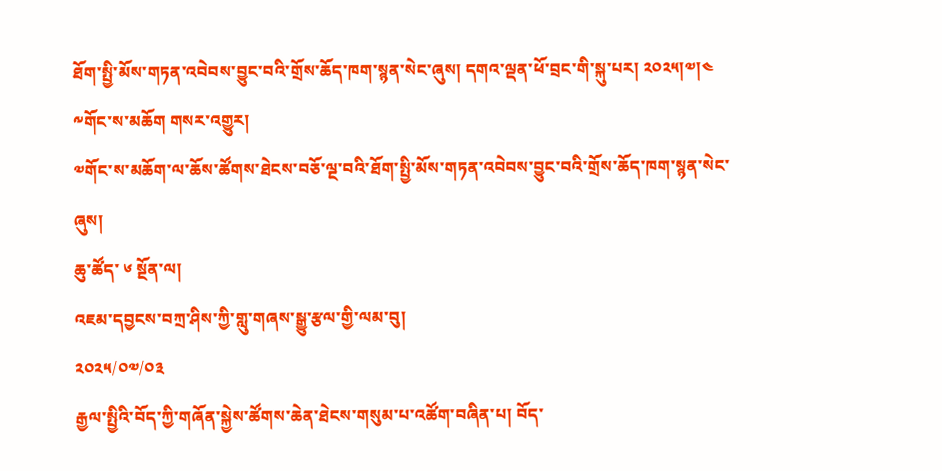ཐོག་སྤྱི་མོས་གཏན་འབེབས་བྱུང་བའི་གྲོས་ཆོད་ཁག་སྙན་སེང་ཞུས། དགའ་ལྡན་ཕོ་བྲང་གི་སྐུ་པར། ༢༠༢༥།༧།༤
༸གོང་ས་མཆོག གསར་འགྱུར།
༧གོང་ས་མཆོག་ལ་ཆོས་ཚོགས་ཐེངས་བཅོ་ལྔ་བའི་ཐོག་སྤྱི་མོས་གཏན་འབེབས་བྱུང་བའི་གྲོས་ཆོད་ཁག་སྙན་སེང་ཞུས།
ཆུ་ཚོད་ ༦ སྔོན་ལ།
འཇམ་དབྱངས་བཀྲ་ཤིས་ཀྱི་གླུ་གཞས་སྒྱུ་རྩལ་གྱི་ལམ་བུ།
༢༠༢༥/༠༧/༠༣
རྒྱལ་སྤྱིའི་བོད་ཀྱི་གཞོན་སྐྱེས་ཚོགས་ཆེན་ཐེངས་གསུམ་པ་འཚོག་བཞིན་པ། བོད་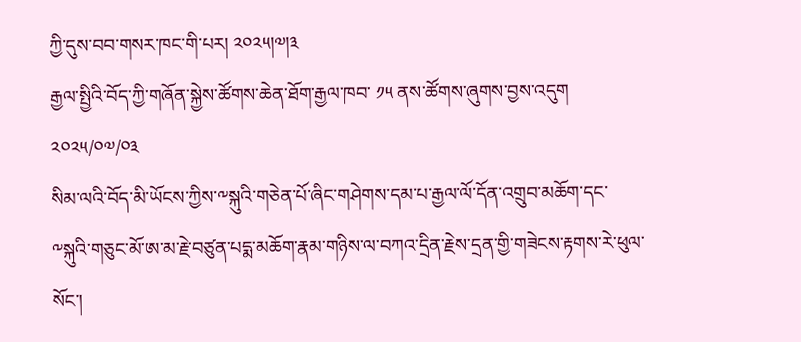ཀྱི་དུས་བབ་གསར་ཁང་གི་པར། ༢༠༢༥།༧།༣
རྒྱལ་སྤྱིའི་བོད་ཀྱི་གཞོན་སྐྱེས་ཚོགས་ཆེན་ཐོག་རྒྱལ་ཁབ་ ༡༥ ནས་ཚོགས་ཞུགས་བྱས་འདུག
༢༠༢༥/༠༧/༠༣
སིམ་ལའི་བོད་མི་ཡོངས་ཀྱིས་༸སྐུའི་གཅེན་པོ་ཞིང་གཤེགས་དམ་པ་རྒྱལ་ལོ་དོན་འགྲུབ་མཆོག་དང་༸སྐུའི་གཅུང་མོ་ཨ་མ་རྗེ་བཙུན་པདྨ་མཆོག་རྣམ་གཉིས་ལ་བཀའ་དྲིན་རྗེས་དྲན་གྱི་གཟེངས་རྟགས་རེ་ཕུལ་སོང་།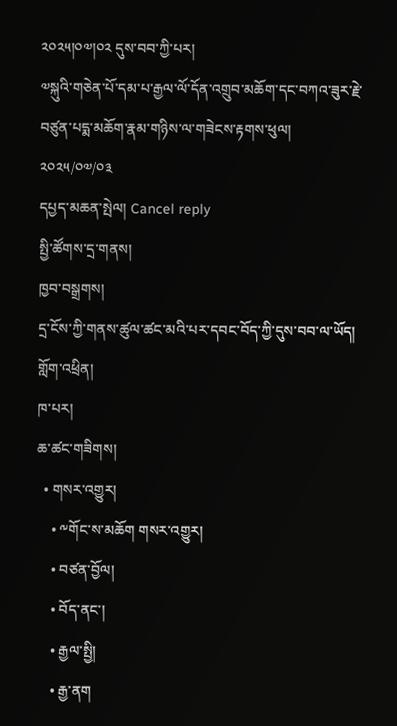༢༠༢༥།༠༧།༠༢ དུས་བབ་ཀྱི་པར།
༧སྐུའི་གཅེན་པོ་དམ་པ་རྒྱལ་ལོ་དོན་འགྲུབ་མཆོག་དང་བཀའ་ཟུར་རྗེ་བཙུན་པདྨ་མཆོག་རྣམ་གཉིས་ལ་གཟེངས་རྟགས་ཕུལ།
༢༠༢༥/༠༧/༠༣
དཔྱད་མཆན་སྤེལ། Cancel reply
སྤྱི་ཚོགས་དྲ་གནས།
ཁྱབ་བསྒྲགས།
དྲ་ངོས་ཀྱི་གནས་ཚུལ་ཚང་མའི་པར་དབང་བོད་ཀྱི་དུས་བབ་ལ་ཡོད།
གློག་འཕྲིན།
ཁ་པར།
ཆ་ཚང་གཟིགས།
  • གསར་འགྱུར།
    • ༸གོང་ས་མཆོག གསར་འགྱུར།
    • བཙན་བྱོལ།
    • བོད་ནང་།
    • རྒྱལ་སྤྱི།
    • རྒྱ་ནག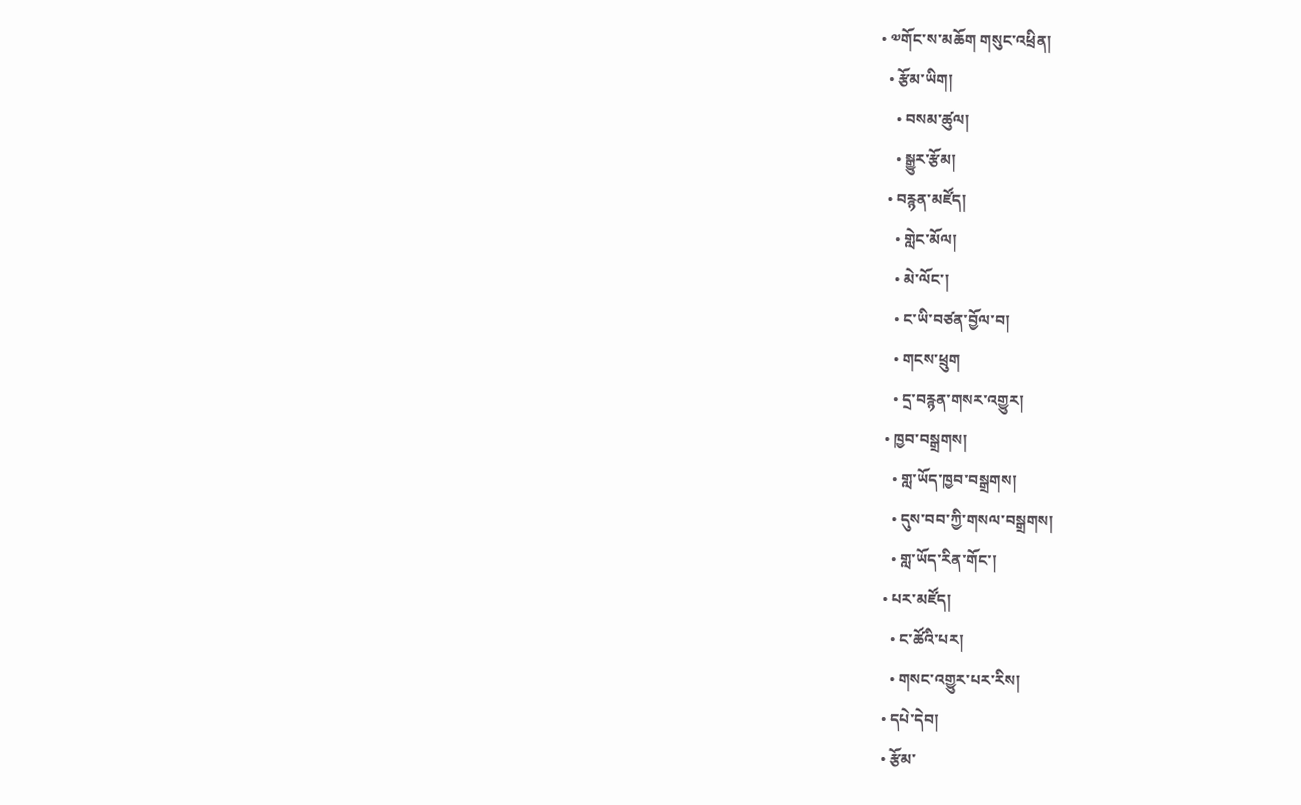• ༧གོང་ས་མཆོག གསུང་འཕྲིན།
  • རྩོམ་ཡིག།
    • བསམ་ཚུལ།
    • སྒྱུར་རྩོམ།
  • བརྙན་མཛོད།
    • གླེང་མོལ།
    • མེ་ལོང་།
    • ང་ཡི་བཙན་བྱོལ་བ།
    • གངས་ཕྲུག
    • དྲ་བརྙན་གསར་འགྱུར།
  • ཁྱབ་བསྒྲགས།
    • གླ་ཡོད་ཁྱབ་བསྒྲགས།
    • དུས་བབ་ཀྱི་གསལ་བསྒྲགས།
    • གླ་ཡོད་རིན་གོང་།
  • པར་མཛོད།
    • ང་ཚོའི་པར།
    • གསང་འགྱུར་པར་རིས།
  • དཔེ་དེབ།
  • རྩོམ་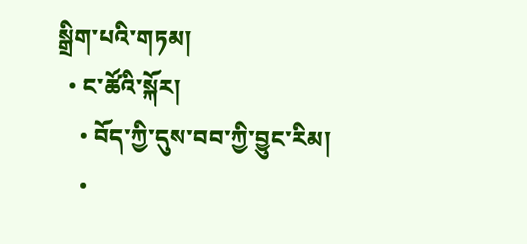སྒྲིག་པའི་གཏམ།
  • ང་ཚོའི་སྐོར།
    • བོད་ཀྱི་དུས་བབ་ཀྱི་བྱུང་རིམ།
    •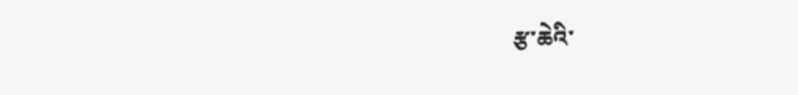རྩ་ཆེའི་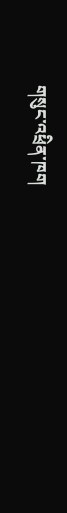གསུང་འཕྲིན་ཁག